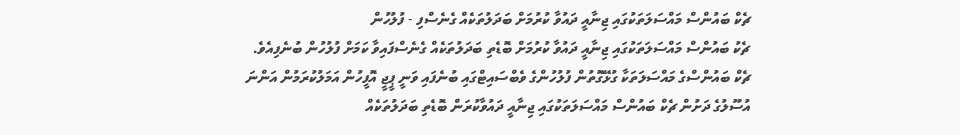ޗެކް ބައުންސް މައްސަލަތަކުގައި ޖިނާއީ ދައުވާ ކުރުމަށް ބަދަލުތަކެއް ގެނެސްފި - ފުލުހުން
ޗެކު ބައުންސް މައްސަލަތަކުގައި ޖިނާއީ ދައުވާ ކުރުމަށް ބޮޑެތި ބަދަލުތަކެއް ގެނެސްފައިވާ ކަމަށް ފުލުހުން ބުނެފިއެވެ.
ޗެކް ބައުންސްގެ މައްސަލަތަކާ ގުޅޭގޮތުން ފުލުހުންގެ ވެބްސައިޓްގައި ބުނެފައި ވަނީ ޕީޖީ އޮފީހުން އަމަލުކުރަމުން އަންނަ އުސޫލުގެ ދަށުން ޗެކް ބައުންސް މައްސަލަތަކުގައި ޖިނާއީ ދައުވާކުރަން ބޮޑެތި ބަދަލުތަކެއް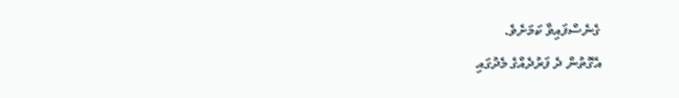ގެނެސްފައިވާ ކަމަށެވެ.
އެގޮތުން ދެ ފަރުދެއްގެ މެދުގައި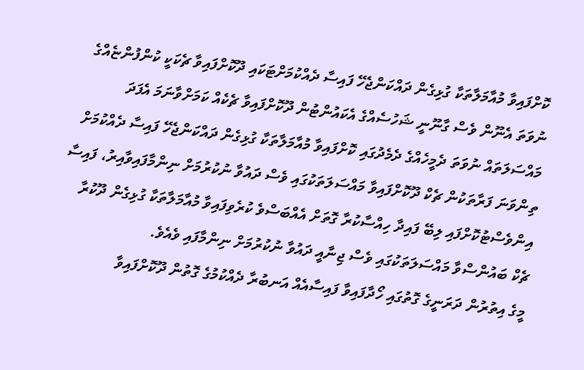ކޮށްފައިވާ މުއާމަލާތަކާ ގުޅިގެން ދައްކަންޖެހޭ ފައިސާ ދެއްކުމަށްޓަކައި ދޫކޮށްފައިވާ ޗެކަކީ ކުންފުންޏެއްގެ ނުވަތަ އެނޫން ވެސް ގާނޫނީ ޝަހުސެއްގެ އެކައުންޓުން ދޫކޮށްފައިވާ ޗެކެއް ކަމަށްވާނަމަ އެފަދަ މައްސަލަތައް ނުވަތަ ދެމީހެއްގެ ދެމެދުގައި ކޮށްފައިވާ މުއާމަލާތަކާ ގުޅިގެން ދައްކަންޖެހޭ ފައިސާ ދެއްކުމަށް ތިންވަނަ ފަރާތަކުން ޗެކް ދޫކޮށްފައިވާ މައްސަލަތަކުގައި ވެސް ދައުވާ ނުކުރުމަށް ނިންމާފައިވާއިރު، ފައިސާ އިންވެސްޓުކޮށްފައި ލިބޭ ފައިދާ ހިއްސާކުރާ ގޮތަށް އެއްބަސްވެ ކުރެވިފައިވާ މުއާމަލާތަކާ ގުޅިގެން ދޫކުރާ ޗެކް ބައުންސްވާ މައްސަލަތަކުގައި ވެސް ޖިނާއީ ދައުވާ ނުކުރުމަށް ނިންމާފައި ވެއެވެ.
މީގެ އިތުރުން ދަރަނީގެ ގޮތުގައި ހޯދާފައިވާ ފައިސާއެއް އަނބުރާ ދެއްކުމުގެ ގޮތުން ދޫކޮށްފައިވާ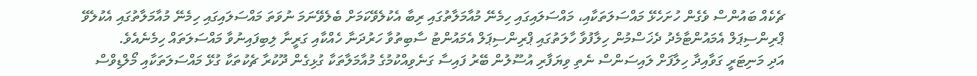ޗެކެއް ބައުންސް ވެގެން ހުށަހެޅޭ މައްސަލަތަކާއި، މައްސަލައިގައި ހިމެނޭ މުއާމަލާތުގައި ރިބާ އެކުލެވޭކަމަށް ބެލެވޭނަމަ ނުވަތަ މައްސަލައިގައި ހިމެނޭ މުއާމަލާތުގައި އެކުލެވޭ ޕްރިންސިޕަލް އެމައުންޓާމެދު ދެޚަސްމުން ހިލާފުވާ ހާލަތުގައި ޕްރިންސިޕަލް އެމައުންޓު ސާބިތުވާ ހަރުދަނާ ހެއްކާއި ގަރީނާ ލިބިފައިނުވާ މައްސަލަތައް ހިމެނެއެވެ.
އަދި މަނިޓަރީ ގަވާއިދާ ހިލާފަށް ލައިސަންސް ނެތި ވިޔަފާރި އުސޫލުން ބޭރު ފައިސާ ގަނެވިއްކުމުގެ މުއާމަލާތަކާ ގުޅިގެން ދޫކުރާ ޗެކުތަކާ ގުޅޭ މައްސަލަތަކާއި މޯލްޑިވްސް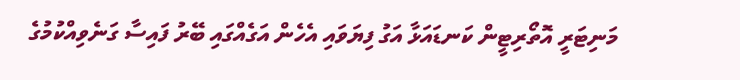މަނިޓަރީ އޮތޯރިޓީން ކަނޑައަޅާ އަގު ފިޔަވައި އެހެން އަގެއްގައި ބޭރު ފައިސާ ގަނެވިއްކުމުގެ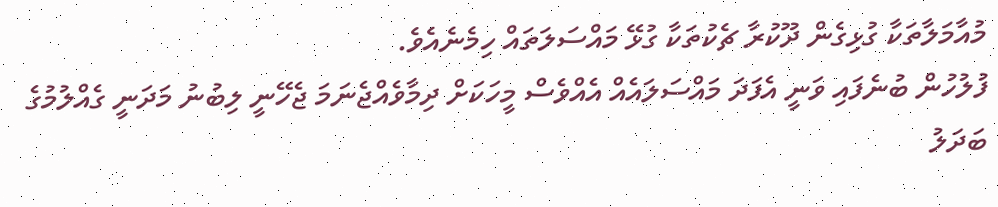މުއާމަލާތަކާ ގުޅިގެން ދޫކުރާ ޗެކުތަކާ ގުޅޭ މައްސަލަތައް ހިމެނެއެވެ.
ފުލުހުން ބުނެފައި ވަނީ އެފަދަ މައްސަލައެއް އެއްވެސް މީހަކަށް ދިމާވެއްޖެނަމަ ޖެހޭނީ ލިބުނު މަދަނީ ގެއްލުމުގެ ބަދަލު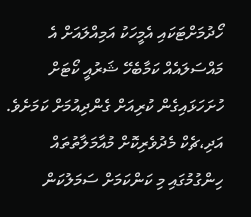ހޯދުމަށްޓަކައި އެމީހަކު އަމިއްލައަށް އެ މައްސަލައެއް ކަމާބެހޭ ޝަރުއީ ކޯޓަށް ހުށަހަޅައިގެން ކުރިއަށް ގެންދިއުމަށް ކަމަށެވެ. އަދި،ޗެކް މެދުވެރިކޮށް މުއާމަލާތުތައް ހިންގުމުގައި މި ކަންކަމަށް ސަމަލުކަން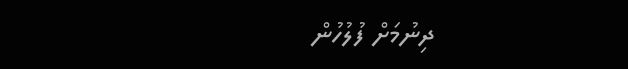ދިނުމަށް ފުލުހުން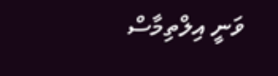ވަނީ އިލްތިމާސް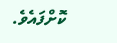ކޮށްފައެވެ.